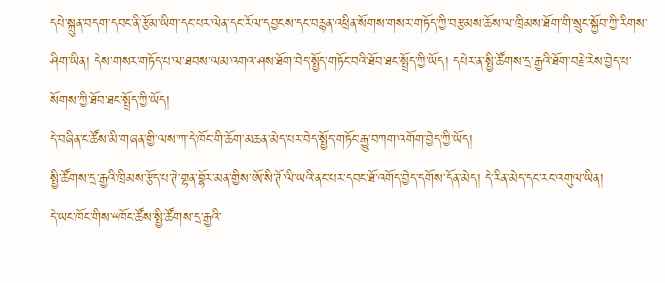དཔེ་སྐྲུན་བདག་དབང་ནི་རྩོམ་ཡིག་དང་པར་ལེན་དང་རོལ་དབྱངས་དང་བརྙན་འཕྲིན་སོགས་གསར་གཏོད་ཀྱི་བརྩམས་ཆོས་ལ་ཁྲིམས་ཐོག་གི་སྲུང་སྐྱོབ་ཀྱི་རིགས་ཤིག་ཡིན། དེས་གསར་གཏོད་པ་ལ་ཐབས་ལམ་འགའ་ཤས་ཐོག་བེད་སྤྱོད་གཏོང་བའི་ཐོབ་ཐང་སྤྲོད་ཀྱི་ཡོད། དཔེར་ན་སྤྱི་ཚོགས་དྲ་རྒྱའི་ཐོག་བརྗེ་རེས་བྱེད་པ་སོགས་ཀྱི་ཐོབ་ཐང་སྤྲོད་ཀྱི་ཡོད།
དེ་བཞིན་ང་ཚོས་མི་གཞན་གྱི་ལས་ཀ་དེ་ཁོང་གི་ཆོག་མཆན་མེད་པར་བེད་སྤྱོད་གཏོང་རྒྱུ་བཀག་འགོག་བྱེད་ཀྱི་ཡོད།
སྤྱི་ཚོགས་དྲ་རྒྱའི་ཁྲིམས་རྩོད་པ་ཊེ་གྷན་བྷོར་མན་གྱིས་ཨོ་སི་ཊོ་ལི་ཡའི་ནང་པར་དབང་ཐོ་འགོད་བྱེད་དགོས་དོན་མེད། དེ་རིན་མེད་དང་རང་འགུལ་ཡིན།
དེ་ཡང་ཁོང་གིས་“ཁོང་ཚོས་སྤྱི་ཚོགས་དྲ་རྒྱའི་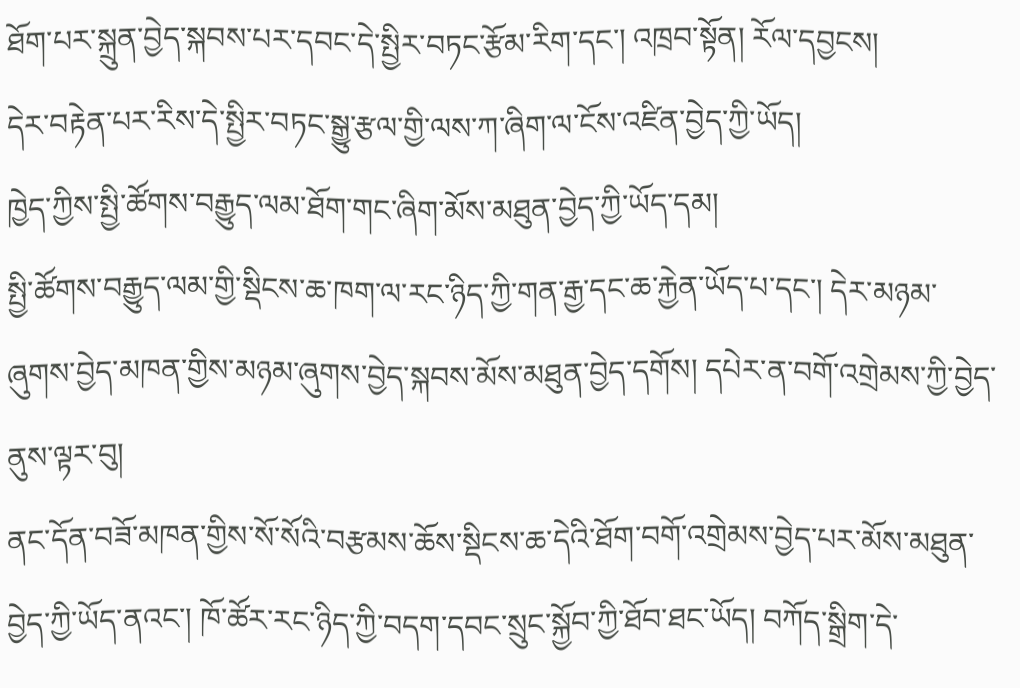ཐོག་པར་སྐྲུན་བྱེད་སྐབས་པར་དབང་དེ་སྤྱིར་བཏང་རྩོམ་རིག་དང་། འཁྲབ་སྟོན། རོལ་དབྱངས།
དེར་བརྟེན་པར་རིས་དེ་སྤྱིར་བཏང་སྒྱུ་རྩལ་གྱི་ལས་ཀ་ཞིག་ལ་ངོས་འཛིན་བྱེད་ཀྱི་ཡོད།
ཁྱེད་ཀྱིས་སྤྱི་ཚོགས་བརྒྱུད་ལམ་ཐོག་གང་ཞིག་མོས་མཐུན་བྱེད་ཀྱི་ཡོད་དམ།
སྤྱི་ཚོགས་བརྒྱུད་ལམ་གྱི་སྡིངས་ཆ་ཁག་ལ་རང་ཉིད་ཀྱི་གན་རྒྱ་དང་ཆ་རྐྱེན་ཡོད་པ་དང་། དེར་མཉམ་ཞུགས་བྱེད་མཁན་གྱིས་མཉམ་ཞུགས་བྱེད་སྐབས་མོས་མཐུན་བྱེད་དགོས། དཔེར་ན་བགོ་འགྲེམས་ཀྱི་བྱེད་ནུས་ལྟར་བུ།
ནང་དོན་བཟོ་མཁན་གྱིས་སོ་སོའི་བརྩམས་ཆོས་སྡིངས་ཆ་དེའི་ཐོག་བགོ་འགྲེམས་བྱེད་པར་མོས་མཐུན་བྱེད་ཀྱི་ཡོད་ནའང་། ཁོ་ཚོར་རང་ཉིད་ཀྱི་བདག་དབང་སྲུང་སྐྱོབ་ཀྱི་ཐོབ་ཐང་ཡོད། བཀོད་སྒྲིག་དེ་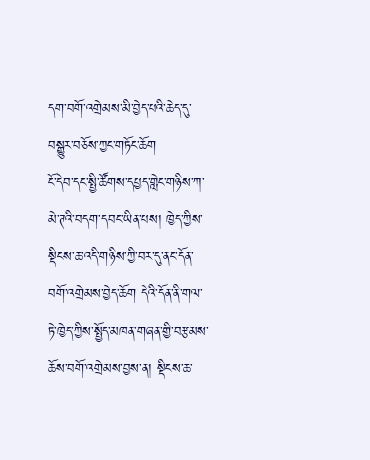དག་བགོ་འགྲེམས་མི་བྱེད་པའི་ཆེད་དུ་བསྒྱུར་བཅོས་ཀྱང་གཏོང་ཆོག
ངོ་དེབ་དང་སྤྱི་ཚོགས་དཔྱད་གླེང་གཉིས་ཀ་མེ་ཊའི་བདག་དབང་ཡིན་པས། ཁྱེད་ཀྱིས་སྡིངས་ཆ་འདི་གཉིས་ཀྱི་བར་དུ་ནང་དོན་བགོ་འགྲེམས་བྱེད་ཆོག དེའི་དོན་ནི་གལ་ཏེ་ཁྱེད་ཀྱིས་སྤྱོད་མཁན་གཞན་གྱི་བརྩམས་ཆོས་བགོ་འགྲེམས་བྱས་ན། སྡིངས་ཆ་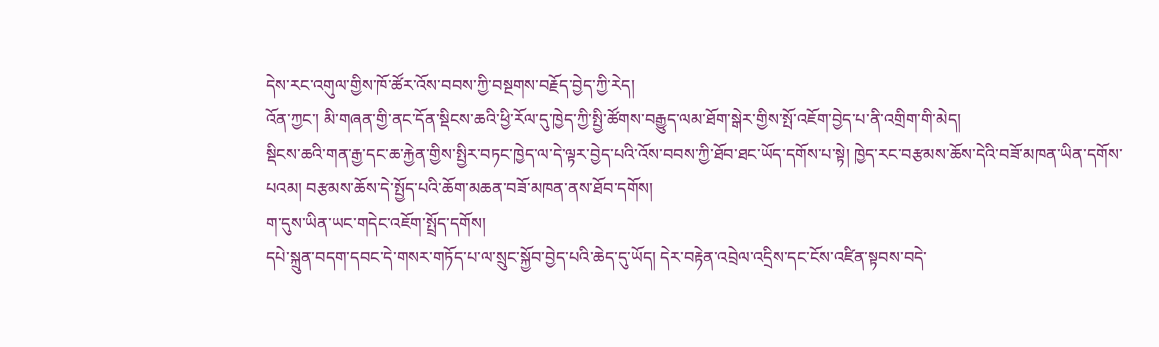དེས་རང་འགུལ་གྱིས་ཁོ་ཚོར་འོས་བབས་ཀྱི་བསྔགས་བརྗོད་བྱེད་ཀྱི་རེད།
འོན་ཀྱང་། མི་གཞན་གྱི་ནང་དོན་སྡིངས་ཆའི་ཕྱི་རོལ་དུ་ཁྱེད་ཀྱི་སྤྱི་ཚོགས་བརྒྱུད་ལམ་ཐོག་སྒེར་གྱིས་སྤོ་འཇོག་བྱེད་པ་ནི་འགྲིག་གི་མེད།
སྡིངས་ཆའི་གན་རྒྱ་དང་ཆ་རྐྱེན་གྱིས་སྤྱིར་བཏང་ཁྱེད་ལ་དེ་ལྟར་བྱེད་པའི་འོས་བབས་ཀྱི་ཐོབ་ཐང་ཡོད་དགོས་པ་སྟེ། ཁྱེད་རང་བརྩམས་ཆོས་དེའི་བཟོ་མཁན་ཡིན་དགོས་པའམ། བརྩམས་ཆོས་དེ་སྤྱོད་པའི་ཆོག་མཆན་བཟོ་མཁན་ནས་ཐོབ་དགོས།
ག་དུས་ཡིན་ཡང་གདེང་འཇོག་སྤྲོད་དགོས།
དཔེ་སྐྲུན་བདག་དབང་དེ་གསར་གཏོད་པ་ལ་སྲུང་སྐྱོབ་བྱེད་པའི་ཆེད་དུ་ཡོད། དེར་བརྟེན་འབྲེལ་འདྲིས་དང་ངོས་འཛིན་སྟབས་བདེ་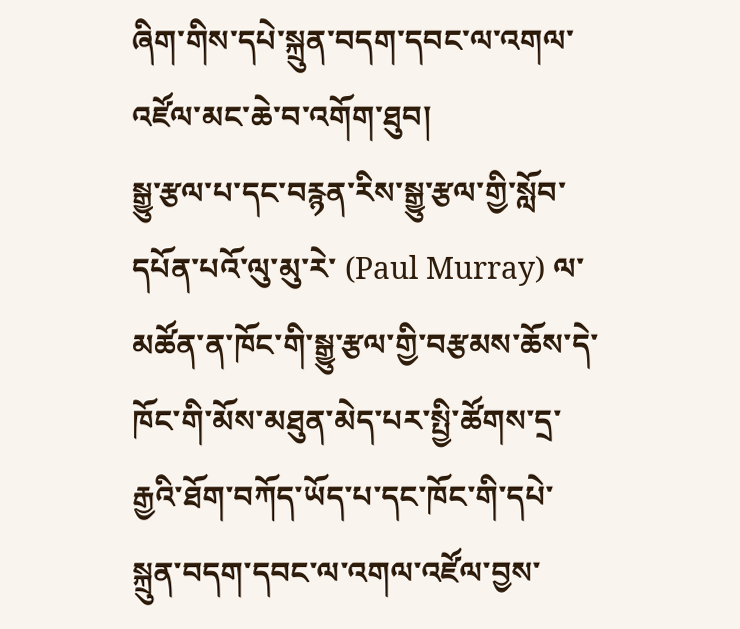ཞིག་གིས་དཔེ་སྐྲུན་བདག་དབང་ལ་འགལ་འཛོལ་མང་ཆེ་བ་འགོག་ཐུབ།
སྒྱུ་རྩལ་པ་དང་བརྙན་རིས་སྒྱུ་རྩལ་གྱི་སློབ་དཔོན་པའོ་ལུ་མུ་རེ་ (Paul Murray) ལ་མཚོན་ན་ཁོང་གི་སྒྱུ་རྩལ་གྱི་བརྩམས་ཆོས་དེ་ཁོང་གི་མོས་མཐུན་མེད་པར་སྤྱི་ཚོགས་དྲ་རྒྱའི་ཐོག་བཀོད་ཡོད་པ་དང་ཁོང་གི་དཔེ་སྐྲུན་བདག་དབང་ལ་འགལ་འཛོལ་བྱས་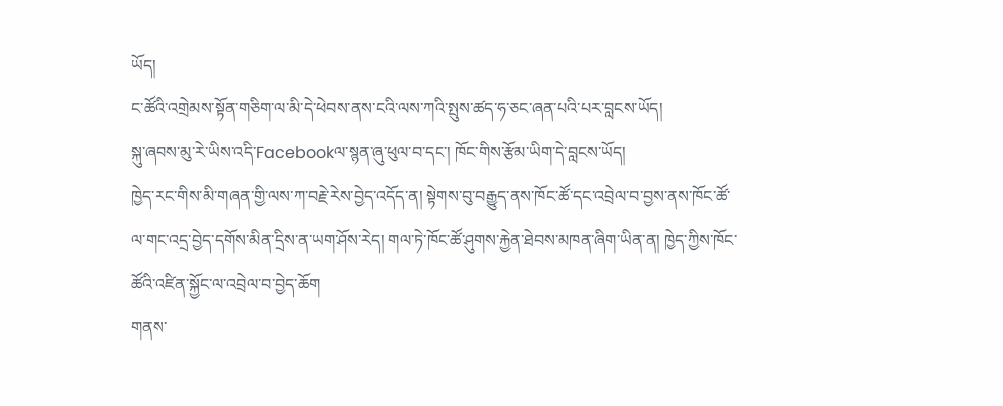ཡོད།
ང་ཚོའི་འགྲེམས་སྟོན་གཅིག་ལ་མི་དེ་ཕེབས་ནས་ངའི་ལས་ཀའི་སྤུས་ཚད་ཧ་ཅང་ཞན་པའི་པར་བླངས་ཡོད།
སྐུ་ཞབས་མུ་རེ་ཡིས་འདི་Facebookལ་སྙན་ཞུ་ཕུལ་བ་དང་། ཁོང་གིས་རྩོམ་ཡིག་དེ་བླངས་ཡོད།
ཁྱེད་རང་གིས་མི་གཞན་གྱི་ལས་ཀ་བརྗེ་རེས་བྱེད་འདོད་ན། སྟེགས་བུ་བརྒྱུད་ནས་ཁོང་ཚོ་དང་འབྲེལ་བ་བྱས་ནས་ཁོང་ཚོ་ལ་གང་འདྲ་བྱེད་དགོས་མིན་དྲིས་ན་ཡག་ཤོས་རེད། གལ་ཏེ་ཁོང་ཚོ་ཤུགས་རྐྱེན་ཐེབས་མཁན་ཞིག་ཡིན་ན། ཁྱེད་ཀྱིས་ཁོང་ཚོའི་འཛིན་སྐྱོང་ལ་འབྲེལ་བ་བྱེད་ཆོག
གནས་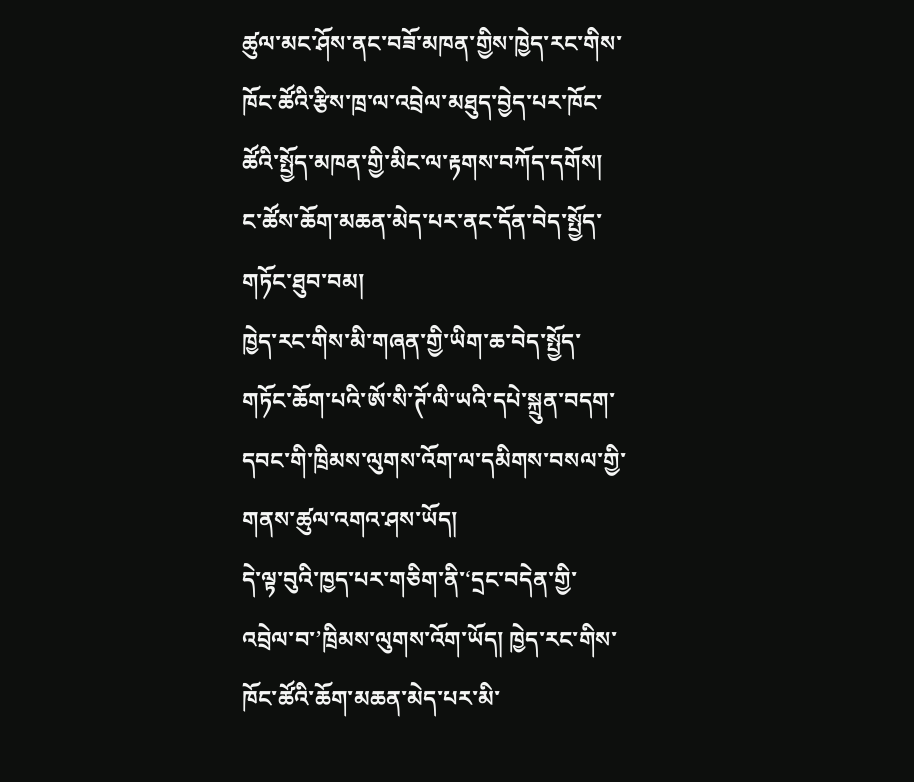ཚུལ་མང་ཤོས་ནང་བཟོ་མཁན་གྱིས་ཁྱེད་རང་གིས་ཁོང་ཚོའི་རྩིས་ཁྲ་ལ་འབྲེལ་མཐུད་བྱེད་པར་ཁོང་ཚོའི་སྤྱོད་མཁན་གྱི་མིང་ལ་རྟགས་བཀོད་དགོས།
ང་ཚོས་ཆོག་མཆན་མེད་པར་ནང་དོན་བེད་སྤྱོད་གཏོང་ཐུབ་བམ།
ཁྱེད་རང་གིས་མི་གཞན་གྱི་ཡིག་ཆ་བེད་སྤྱོད་གཏོང་ཆོག་པའི་ཨོ་སི་ཊོ་ལི་ཡའི་དཔེ་སྐྲུན་བདག་དབང་གི་ཁྲིམས་ལུགས་འོག་ལ་དམིགས་བསལ་གྱི་གནས་ཚུལ་འགའ་ཤས་ཡོད།
དེ་ལྟ་བུའི་ཁྱད་པར་གཅིག་ནི་‘དྲང་བདེན་གྱི་འབྲེལ་བ་’ཁྲིམས་ལུགས་འོག་ཡོད། ཁྱེད་རང་གིས་ཁོང་ཚོའི་ཆོག་མཆན་མེད་པར་མི་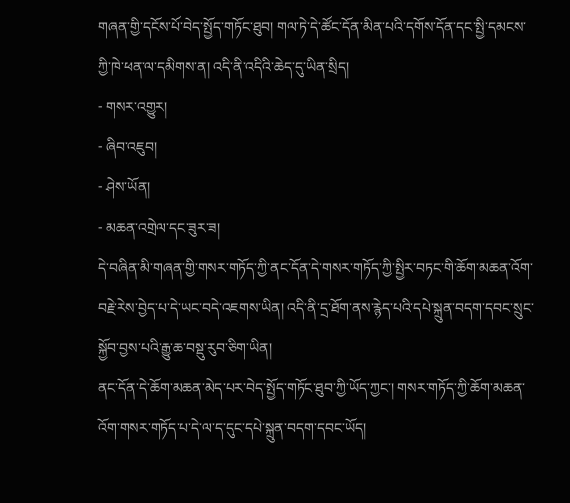གཞན་གྱི་དངོས་པོ་བེད་སྤྱོད་གཏོང་ཐུབ། གལ་ཏེ་དེ་ཚོང་དོན་མིན་པའི་དགོས་དོན་དང་སྤྱི་དམངས་ཀྱི་ཁེ་ཕན་ལ་དམིགས་ན། འདི་ནི་འདིའི་ཆེད་དུ་ཡིན་སྲིད།
- གསར་འགྱུར།
- ཞིབ་འཇུབ།
- ཤེས་ཡོན།
- མཆན་འགྲེལ་དང་ཟུར་ཟ།
དེ་བཞིན་མི་གཞན་གྱི་གསར་གཏོད་ཀྱི་ནང་དོན་དེ་གསར་གཏོད་ཀྱི་སྤྱིར་བཏང་གི་ཆོག་མཆན་འོག་བརྗེ་རེས་བྱེད་པ་དེ་ཡང་བདེ་འཇགས་ཡིན། འདི་ནི་དྲ་ཐོག་ནས་རྙེད་པའི་དཔེ་སྐྲུན་བདག་དབང་སྲུང་སྐྱོབ་བྱས་པའི་རྒྱུ་ཆ་བསྡུ་རུབ་ཅིག་ཡིན།
ནང་དོན་དེ་ཆོག་མཆན་མེད་པར་བེད་སྤྱོད་གཏོང་ཐུབ་ཀྱི་ཡོད་ཀྱང་། གསར་གཏོད་ཀྱི་ཆོག་མཆན་འོག་གསར་གཏོད་པ་དེ་ལ་ད་དུང་དཔེ་སྐྲུན་བདག་དབང་ཡོད།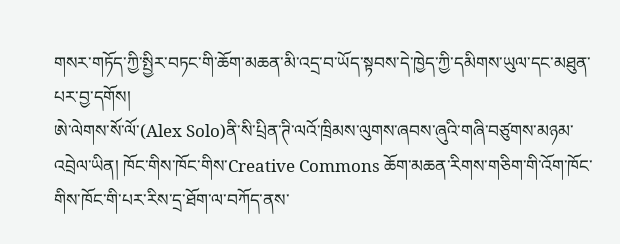གསར་གཏོད་ཀྱི་སྤྱིར་བཏང་གི་ཆོག་མཆན་མི་འདྲ་བ་ཡོད་སྟབས་དེ་ཁྱེད་ཀྱི་དམིགས་ཡུལ་དང་མཐུན་པར་བྱ་དགོས།
ཨེ་ལེགས་སོ་ལོ་(Alex Solo)ནི་སི་པྲིན་ཊི་ལའོ་ཁྲིམས་ལུགས་ཞབས་ཞུའི་གཞི་བཙུགས་མཉམ་འབྲེལ་ཡིན། ཁོང་གིས་ཁོང་གིས་Creative Commons ཆོག་མཆན་རིགས་གཅིག་གི་འོག་ཁོང་གིས་ཁོང་གི་པར་རིས་དྲ་ཐོག་ལ་བཀོད་ནས་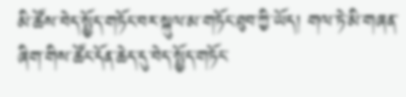མི་ཚོས་བེད་སྤྱོད་གཏོང་བར་སྐུལ་མ་གཏོང་ཐུབ་ཀྱི་ཡོད། གལ་ཏེ་མི་གཞན་ཞིག་གིས་ཚོང་དོན་ཆེད་དུ་བེད་སྤྱོད་གཏོང་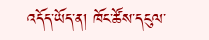འདོད་ཡོད་ན། ཁོང་ཚོས་དངུལ་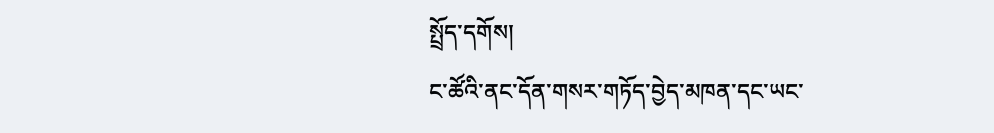སྤྲོད་དགོས།
ང་ཚོའི་ནང་དོན་གསར་གཏོད་བྱེད་མཁན་དང་ཡང་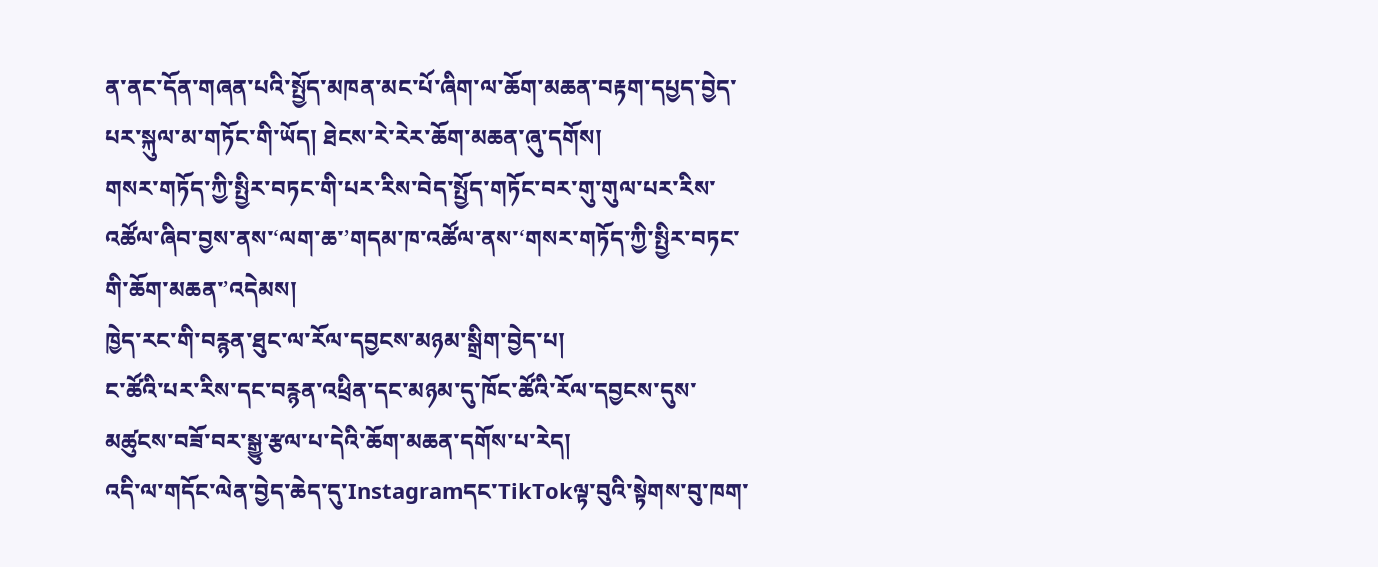ན་ནང་དོན་གཞན་པའི་སྤྱོད་མཁན་མང་པོ་ཞིག་ལ་ཆོག་མཆན་བརྟག་དཔྱད་བྱེད་པར་སྐུལ་མ་གཏོང་གི་ཡོད། ཐེངས་རེ་རེར་ཆོག་མཆན་ཞུ་དགོས།
གསར་གཏོད་ཀྱི་སྤྱིར་བཏང་གི་པར་རིས་བེད་སྤྱོད་གཏོང་བར་གུ་གུལ་པར་རིས་འཚོལ་ཞིབ་བྱས་ནས་‘ལག་ཆ་’གདམ་ཁ་འཚོལ་ནས་‘གསར་གཏོད་ཀྱི་སྤྱིར་བཏང་གི་ཆོག་མཆན་’འདེམས།
ཁྱེད་རང་གི་བརྙན་ཐུང་ལ་རོལ་དབྱངས་མཉམ་སྒྲིག་བྱེད་པ།
ང་ཚོའི་པར་རིས་དང་བརྙན་འཕྲིན་དང་མཉམ་དུ་ཁོང་ཚོའི་རོལ་དབྱངས་དུས་མཚུངས་བཟོ་བར་སྒྱུ་རྩལ་པ་དེའི་ཆོག་མཆན་དགོས་པ་རེད།
འདི་ལ་གདོང་ལེན་བྱེད་ཆེད་དུ་Instagramདང་TikTokལྟ་བུའི་སྟེགས་བུ་ཁག་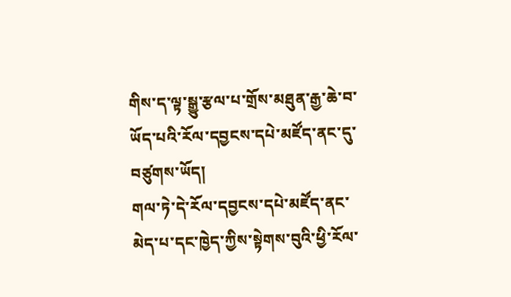གིས་ད་ལྟ་སྒྱུ་རྩལ་པ་གྲོས་མཐུན་རྒྱ་ཆེ་བ་ཡོད་པའི་རོལ་དབྱངས་དཔེ་མཛོད་ནང་དུ་བཙུགས་ཡོད།
གལ་ཏེ་དེ་རོལ་དབྱངས་དཔེ་མཛོད་ནང་མེད་པ་དང་ཁྱེད་ཀྱིས་སྟེགས་བུའི་ཕྱི་རོལ་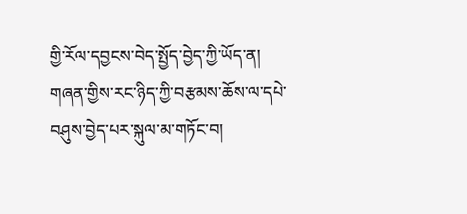གྱི་རོལ་དབྱངས་བེད་སྤྱོད་བྱེད་ཀྱི་ཡོད་ན།
གཞན་གྱིས་རང་ཉིད་ཀྱི་བརྩམས་ཆོས་ལ་དཔེ་བཤུས་བྱེད་པར་སྐུལ་མ་གཏོང་བ།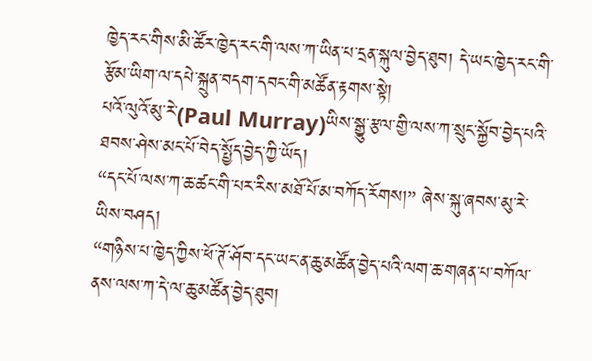ཁྱེད་རང་གིས་མི་ཚོར་ཁྱེད་རང་གི་ལས་ཀ་ཡིན་པ་དྲན་སྐུལ་བྱེད་ཐུབ། དེ་ཡང་ཁྱེད་རང་གི་རྩོམ་ཡིག་ལ་དཔེ་སྐྲུན་བདག་དབང་གི་མཚོན་རྟགས་སྟེ།
པའོ་ལུའོ་མུ་རེ་(Paul Murray)ཡིས་སྒྱུ་རྩལ་གྱི་ལས་ཀ་སྲུང་སྐྱོབ་བྱེད་པའི་ཐབས་ཤེས་མང་པོ་བེད་སྤྱོད་བྱེད་ཀྱི་ཡོད།
“དང་པོ་ལས་ཀ་ཆ་ཚང་གི་པར་རིས་མཐོ་པོ་མ་བཀོད་རོགས།” ཞེས་སྐུ་ཞབས་མུ་རེ་ཡིས་བཤད།
“གཉིས་པ་ཁྱེད་ཀྱིས་ཕོ་ཊོ་ཤོབ་དང་ཡང་ན་ཆུ་མཚོན་བྱེད་པའི་ལག་ཆ་གཞན་པ་བཀོལ་ནས་ལས་ཀ་དེ་ལ་ཆུ་མཚོན་བྱེད་ཐུབ།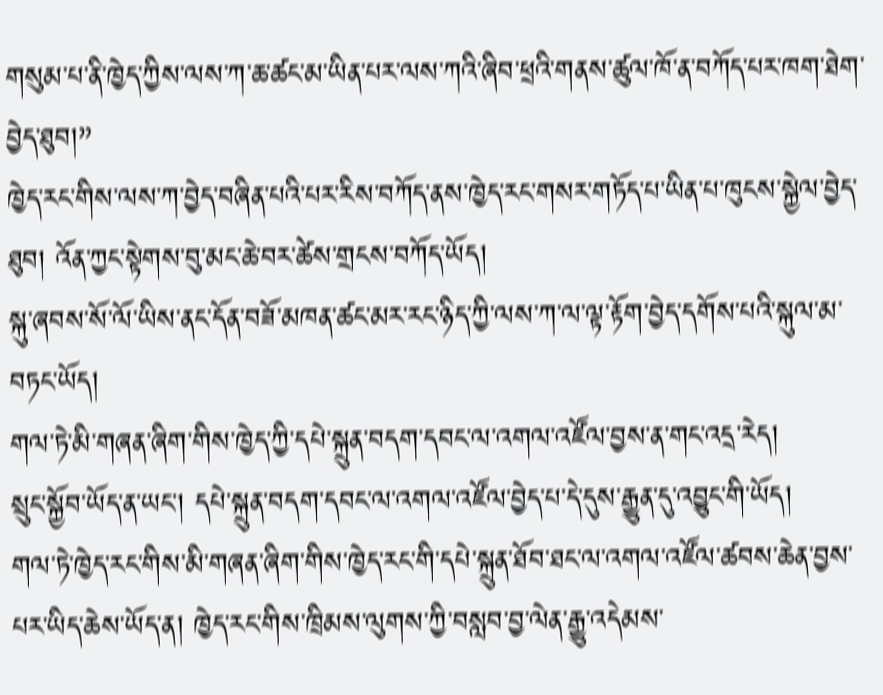གསུམ་པ་ནི་ཁྱེད་ཀྱིས་ལས་ཀ་ཆ་ཚང་མ་ཡིན་པར་ལས་ཀའི་ཞིབ་ཕྲའི་གནས་ཚུལ་ཁོ་ན་བཀོད་པར་ཁག་ཐེག་བྱེད་ཐུབ།”
ཁྱེད་རང་གིས་ལས་ཀ་བྱེད་བཞིན་པའི་པར་རིས་བཀོད་ནས་ཁྱེད་རང་གསར་གཏོད་པ་ཡིན་པ་ཁུངས་སྐྱེལ་བྱེད་ཐུབ། འོན་ཀྱང་སྟེགས་བུ་མང་ཆེ་བར་ཚེས་གྲངས་བཀོད་ཡོད།
སྐུ་ཞབས་སོ་ལོ་ཡིས་ནང་དོན་བཟོ་མཁན་ཚང་མར་རང་ཉིད་ཀྱི་ལས་ཀ་ལ་ལྟ་རྟོག་བྱེད་དགོས་པའི་སྐུལ་མ་བཏང་ཡོད།
གལ་ཏེ་མི་གཞན་ཞིག་གིས་ཁྱེད་ཀྱི་དཔེ་སྐྲུན་བདག་དབང་ལ་འགལ་འཛོལ་བྱས་ན་གང་འདྲ་རེད།
སྲུང་སྐྱོབ་ཡོད་ན་ཡང་། དཔེ་སྐྲུན་བདག་དབང་ལ་འགལ་འཛོལ་བྱེད་པ་དེ་དུས་རྒྱུན་དུ་འབྱུང་གི་ཡོད།
གལ་ཏེ་ཁྱེད་རང་གིས་མི་གཞན་ཞིག་གིས་ཁྱེད་རང་གི་དཔེ་སྐྲུན་ཐོབ་ཐང་ལ་འགལ་འཛོལ་ཚབས་ཆེན་བྱས་པར་ཡིད་ཆེས་ཡོད་ན། ཁྱེད་རང་གིས་ཁྲིམས་ལུགས་ཀྱི་བསླབ་བྱ་ལེན་རྒྱུ་འདེམས་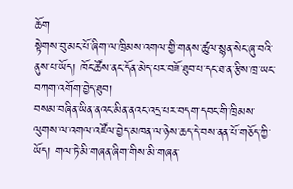ཆོག
སྟེགས་བུ་མང་པོ་ཞིག་ལ་ཁྲིམས་འགལ་གྱི་གནས་ཚུལ་སྙན་སེང་ཞུ་བའི་ནུས་པ་ཡོད། ཁོང་ཚོས་ནང་དོན་མེད་པར་བཟོ་ཐུབ་པ་དང་ཐ་ན་རྩིས་ཁྲ་ཡང་བཀག་འགོག་བྱེད་ཐུབ།
བསམ་བཞིན་ཡིན་ནའང་མིན་ནའང་འདྲ་པར་བདག་དབང་གི་ཁྲིམས་ལུགས་ལ་འགལ་འཛོལ་བྱེད་མཁན་ལ་ཉེས་ཆད་དེ་བས་ནན་པོ་གཅོད་ཀྱི་ཡོད། གལ་ཏེ་མི་གཞན་ཞིག་གིས་མི་གཞན་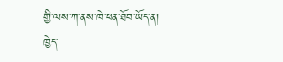གྱི་ལས་ཀ་ནས་ཁེ་ཕན་ཐོབ་ཡོད་ན།
ཁྱེད་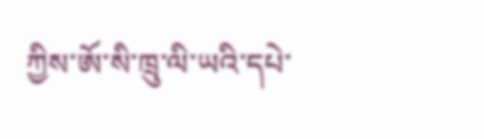ཀྱིས་ཨོ་སི་ཁྲུ་ལི་ཡའི་དཔེ་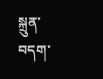སྐྲུན་བདག་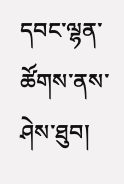དབང་ལྷན་ཚོགས་ནས་ཤེས་ཐུབ།